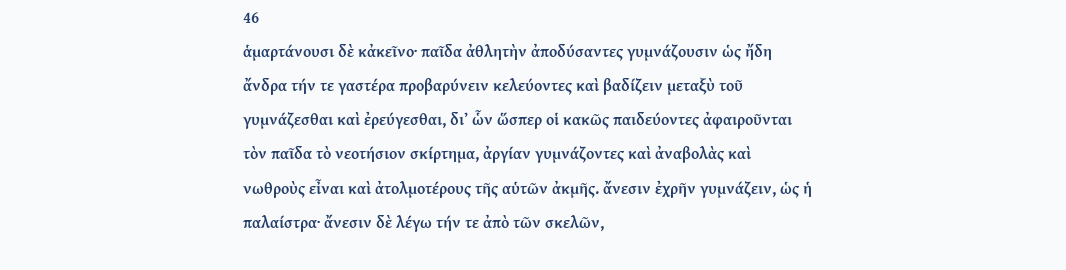46
ἁμαρτάνουσι δὲ κἀκεῖνο· παῖδα ἀθλητὴν ἀποδύσαντες γυμνάζουσιν ὡς ἤδη ἄνδρα τήν τε γαστέρα προβαρύνειν κελεύοντες καὶ βαδίζειν μεταξὺ τοῦ γυμνάζεσθαι καὶ ἐρεύγεσθαι, διʼ ὧν ὥσπερ οἱ κακῶς παιδεύοντες ἀφαιροῦνται τὸν παῖδα τὸ νεοτήσιον σκίρτημα, ἀργίαν γυμνάζοντες καὶ ἀναβολὰς καὶ νωθροὺς εἶναι καὶ ἀτολμοτέρους τῆς αὑτῶν ἀκμῆς. ἄνεσιν ἐχρῆν γυμνάζειν, ὡς ἡ παλαίστρα· ἄνεσιν δὲ λέγω τήν τε ἀπὸ τῶν σκελῶν,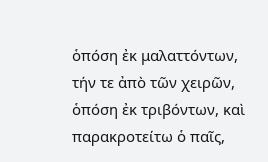ὁπόση ἐκ μαλαττόντων, τήν τε ἀπὸ τῶν χειρῶν, ὁπόση ἐκ τριβόντων, καὶ παρακροτείτω ὁ παῖς,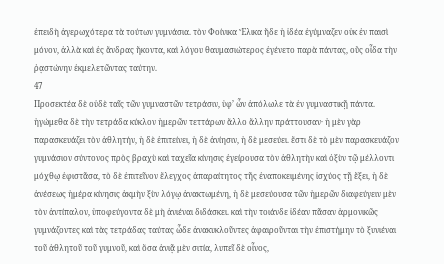ἐπειδὴ ἀγερωχότερα τὰ τούτων γυμνάσια. τὸν Φοίνικα Ἕλικα ἥδε ἡ ἰδέα ἐγύμναζεν οὐκ ἐν παισὶ μόνον, ἀλλὰ καὶ ἐς ἄνδρας ἥκοντα, καὶ λόγου θαυμασιώτερος ἐγένετο παρὰ πάντας, οὓς οἶδα τὴν ῥᾳστώνην ἐκμελετῶντας ταύτην.
47
Προσεκτέα δὲ οὐδὲ ταῖς τῶν γυμναστῶν τετράσιν, ὑφʼ ὧν ἀπόλωλε τὰ ἐν γυμναστικῇ πάντα. ἡγώμεθα δὲ τὴν τετράδα κύκλον ἡμερῶν τεττάρων ἄλλο ἄλλην πράττουσαν· ἡ μὲν γὰρ παρασκευάζει τὸν ἀθλητήν, ἡ δὲ ἐπιτείνει, ἡ δὲ ἀνίησιν, ἡ δὲ μεσεύει. ἔστι δὲ τὸ μὲν παρασκευάζον γυμνάσιον σύντονος πρὸς βραχὺ καὶ ταχεῖα κίνησις ἐγείρουσα τὸν ἀθλητὴν καὶ ὀξὺν τῷ μέλλοντι μόχθῳ ἐφιστᾶσα, τὸ δὲ ἐπιτεῖνον ἔλεγχος ἀπαραίτητος τῆς ἐναποκειμένης ἰσχύος τῇ ἕξει, ἡ δὲ ἀνέσεως ἡμέρα κίνησις ἀκμὴν ξὺν λόγῳ ἀνακτωμένη, ἡ δὲ μεσεύουσα τῶν ἡμερῶν διαφεύγειν μὲν τὸν ἀντίπαλον, ὑποφεύγοντα δὲ μὴ ἀνιέναι διδάσκει. καὶ τὴν τοιάνδε ἰδέαν πᾶσαν ἁρμονικῶς γυμνάζοντες καὶ τὰς τετράδας ταύτας ὧδε ἀνακυκλοῦντες ἀφαιροῦνται τὴν ἐπιστήμην τὸ ξυνιέναι τοῦ ἀθλητοῦ τοῦ γυμνοῦ, καὶ ὅσα ἀνιᾷ μὲν σιτία, λυπεῖ δὲ οἶνος,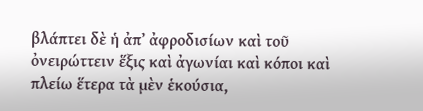βλάπτει δὲ ἡ ἀπʼ ἀφροδισίων καὶ τοῦ ὀνειρώττειν ἕξις καὶ ἀγωνίαι καὶ κόποι καὶ πλείω ἕτερα τὰ μὲν ἑκούσια,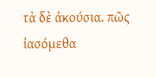τὰ δὲ ἀκούσια. πῶς ἰασόμεθα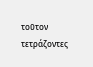τοῦτον τετράζοντες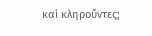καὶ κληροῦντες;